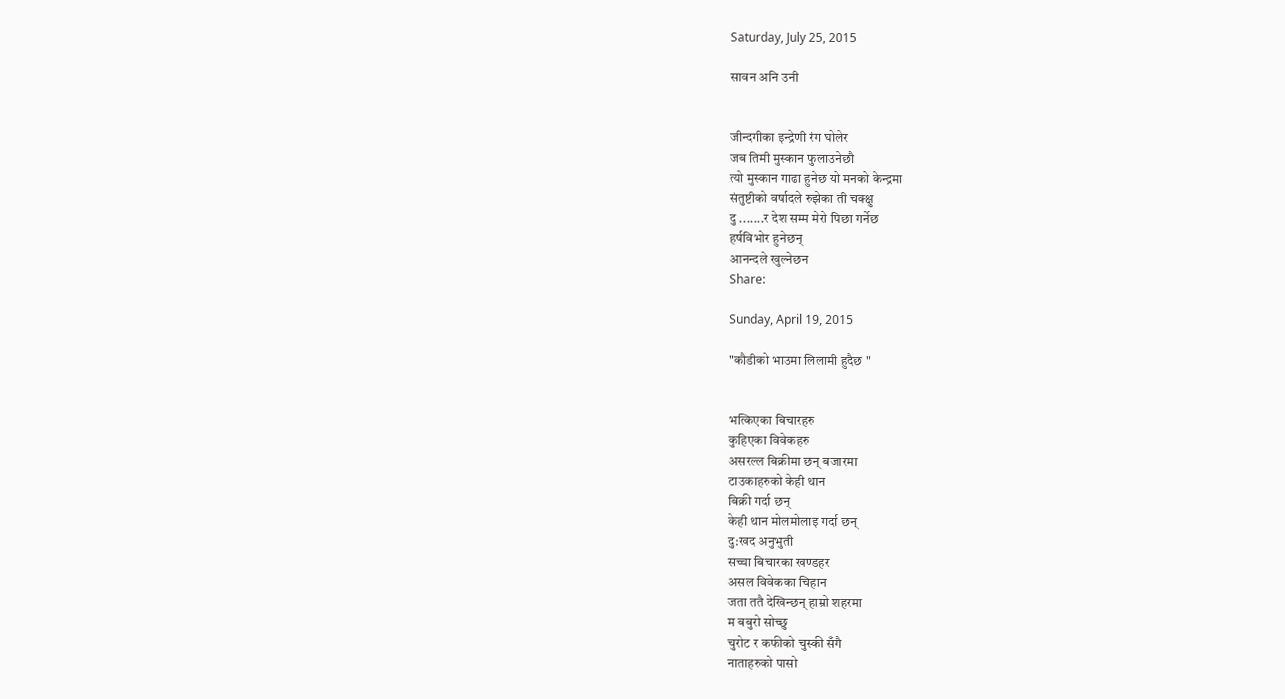Saturday, July 25, 2015

सावन अनि उनी


जीन्दगीका इन्द्रेणी रंग घोलेर
जब तिमी मुस्कान फुलाउनेछौ
त्यो मुस्कान गाढा हुनेछ यो मनको केन्द्रमा
संतुष्टीको वर्षादले रुझेका ती चक्क्षु
दु .......र देश सम्म मेरो पिछा गर्नेछ
हर्षविभोर हुनेछन्
आनन्दले खुल्नेछन
Share:

Sunday, April 19, 2015

"कौडीको भाउमा लिलामी हुदैछ "


भत्किएका बिचारहरु
कुहिएका विवेकहरु
असरल्ल बिक्रीमा छन् बजारमा
टाउकाहरुको केही थान
बिक्री गर्दा छन्
केही थान मोलमोलाइ गर्दा छन्
दु:खद अनुभुती
सच्चा बिचारका खण्डहर
असल विवेकका चिहान
जता ततै देखिन्छन् हाम्रो शहरमा
म बबुरो सोच्छु
चुरोट र कफीको चुस्की सँगै
नाताहरुको पासो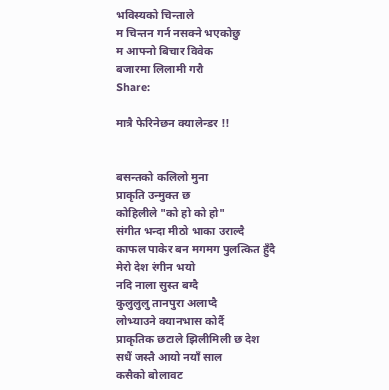भविस्यको चिन्ताले
म चिन्तन गर्न नसक्ने भएकोछु
म आफ्नो बिचार विवेक
बजारमा लिलामी गरौ
Share:

मात्रै फेरिनेछन क्यालेन्डर !!


बसन्तको कलिलो मुना
प्राकृति उन्मुक्त छ
कोहिलीले "को हो को हो"
संगीत भन्दा मीठो भाका उराल्दै
काफल पाकेर बन मगमग पुलत्कित हुँदै
मेरो देश रंगीन भयो
नदि नाला सुस्त बग्दै
कुलुलुलु तानपुरा अलाप्दै
लोभ्याउने क्यानभास कोर्दै
प्राकृतिक छटाले झिलीमिली छ देश
सधैं जस्तै आयो नयाँ साल
कसैको बोलावट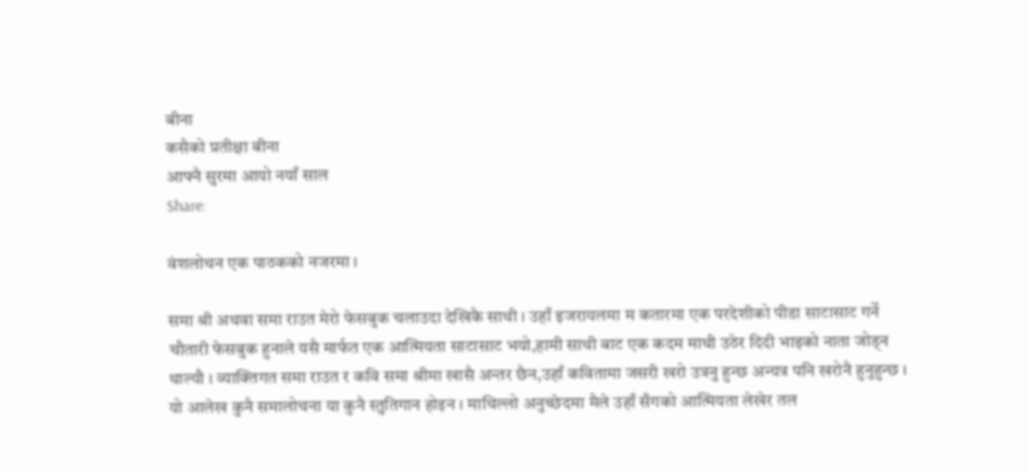बीना
कसैको प्रतीक्षा बीना
आफ्नै सुरमा आयो नयाँ साल
Share:

वंशलोचन एक पाठकको नजरमा ।

समा श्री अथवा समा राउत मेरो फेसबुक चलाउदा देखिकै साथी । उहाँ इजरायलमा म कतारमा एक परदेशीको पीडा साटासाट गर्ने चौतारी फेसबुक हुनाले यसै मार्फत एक आत्मियता साटासाट भयो,हामी साथी बाट एक कदम माथी उठेर दिदी भाइको नाता जोड्न थाल्यौ । व्याक्तिगत समा राउत र कवि समा श्रीमा खासै अन्तर छैन,उहाँ कवितामा जसरी खरो उत्रनु हुन्छ अन्यत्र पनि खरोनै हुनुहुन्छ ।
यो आलेख कुनै समालोचना या कुनै स्तुतिगान होइन । माथिल्लो अनुच्छेदमा मैले उहाँ सँगको आत्मियता लेखेर तल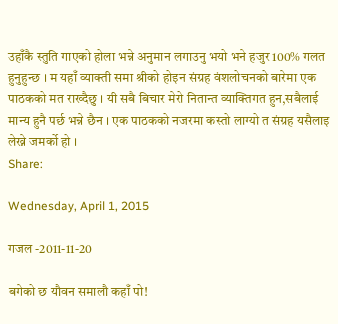उहाँकै स्तुति गाएको होला भन्ने अनुमान लगाउनु भयो भने हजुर 100% गलत हुनुहुन्छ । म यहाँ व्याक्ती समा श्रीको होइन संग्रह वंशलोचनको बारेमा एक पाठकको मत राख्दैछु । यी सबै बिचार मेरो नितान्त व्याक्तिगत हुन,सबैलाई मान्य हुनै पर्छ भन्ने छैन । एक पाठकको नजरमा कस्तो लाग्यो त संग्रह यसैलाइ लेख्ने जमर्को हो ।
Share:

Wednesday, April 1, 2015

गजल -2011-11-20

बगेको छ यौवन समालौ कहाँ पो!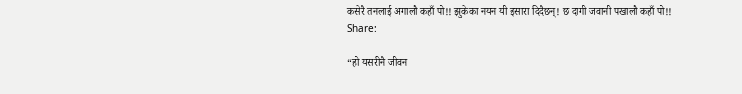कसेरै तनलाई अगालौ कहाँ पो!! झुकेका नयन यी इसारा दिदैछन्! छ दागी जवानी पखालौ कहाँ पो!!
Share:

“हो यसरीनै जीवन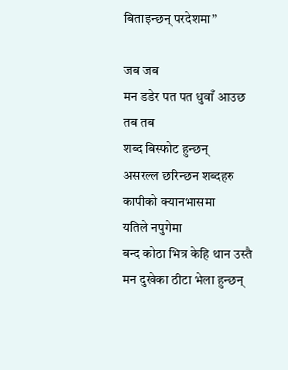बिताइन्छन् परदेशमा”

जब जब
मन डडेर पत पत धुवाँ आउछ
तब तब
शब्द बिस्फोट हुन्छन्
असरल्ल छरिन्छन शब्दहरु
कापीको क्यानभासमा
यतिले नपुगेमा
बन्द कोठा भित्र केहि थान उस्तै मन दुखेका ठीटा भेला हुन्छन्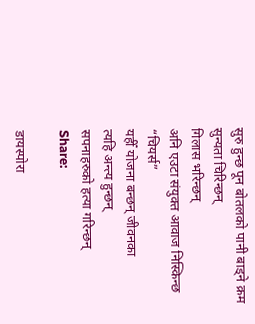सुरु हुन्छ पून बोतलको पानी बाड्ने क्रम
सुन्यता चिरिन्छन्
गिलास भरिन्छन्
अनि एउटा संयुक्त आवाज निस्किन्छ
“चियर्स”
यहीँ योजना बन्छन् जीवनका
त्यहि अन्त्य हुन्छन्
सपनाहरुको हत्या गरिन्छन्
Share:

डायस्पोरा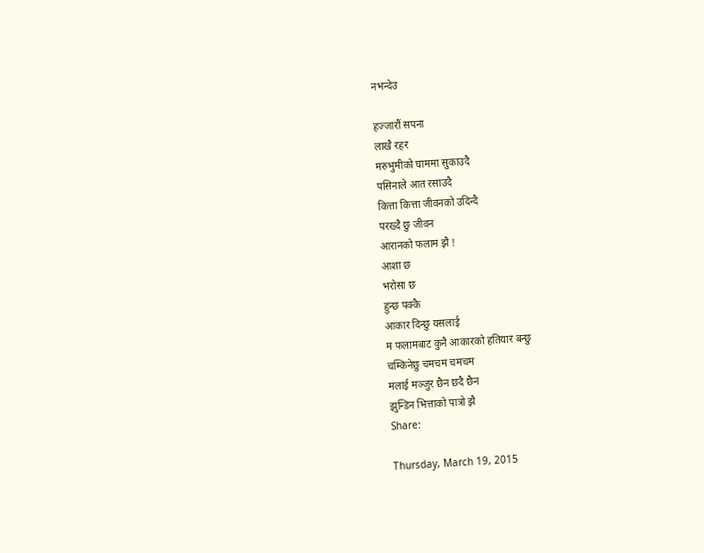नभन्देउ

हज्जारौं सपना
लाखै रहर
मरुभुमीको घाममा सुकाउदै
पसिनाले आत रसाउदै
कित्ता कित्ता जीवनको उदिन्दै
परख्दै छु जीवन
आरानको फलाम झै !
आशा छ
भरोसा छ
हुन्छ पक्कै
आकार दिन्छु यसलाई
म फलामबाट कुनै आकारको हतियार बन्छु
चम्किनेछु चमचम चमचम
मलाई मञ्जुर छैन छदै छैन
झुन्डिन भित्ताको पात्रो झै
Share:

Thursday, March 19, 2015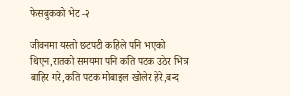फेसबुकको भेट -२

जीवनमा यस्तो छटपटी कहिले पनि भएको थिएन,रातको समयमा पनि कति पटक उठेर भित्र बाहिर गरे,कति पटक मोबाइल खोलेर हेरे,बन्द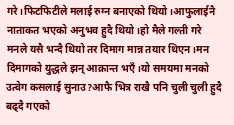गरे।फिटफिटीले मलाई रुग्न बनाएको थियो।आफुलाईनै नाताकत भएको अनुभव हुदै थियो।हो मैले गल्ती गरे मनले यसै भन्दै थियो तर दिमाग मान्न तयार थिएन।मन दिमागको युद्धले झन् आक्रान्त भएँ।यो समयमा मनको उत्वेग कसलाई सुनाउ?आफै भित्र राखै पनि चुली चुली हुदै बढ्दै गएको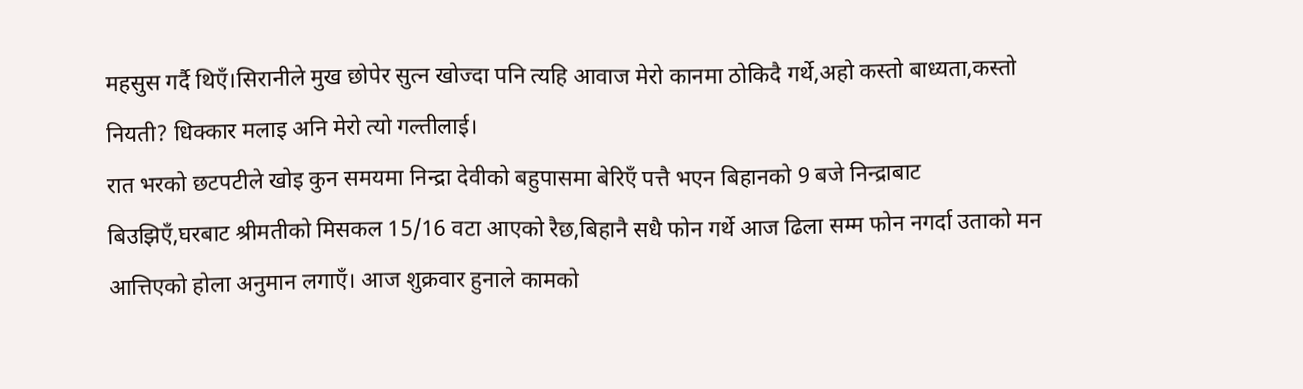महसुस गर्दै थिएँ।सिरानीले मुख छोपेर सुत्न खोज्दा पनि त्यहि आवाज मेरो कानमा ठोकिदै गर्थे,अहो कस्तो बाध्यता,कस्तो नियती? धिक्कार मलाइ अनि मेरो त्यो गल्तीलाई।
रात भरको छटपटीले खोइ कुन समयमा निन्द्रा देवीको बहुपासमा बेरिएँ पत्तै भएन बिहानको 9 बजे निन्द्राबाट बिउझिएँ,घरबाट श्रीमतीको मिसकल 15/16 वटा आएको रैछ,बिहानै सधै फोन गर्थे आज ढिला सम्म फोन नगर्दा उताको मन आत्तिएको होला अनुमान लगाएँ। आज शुक्रवार हुनाले कामको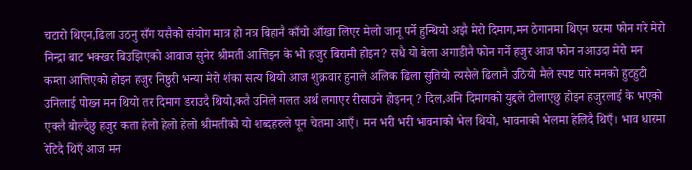चटारो थिएन,ढिला उठनु सँग यसैको संयोग मात्र हो नत्र बिहानै काँचो आँखा लिएर मेलो जानू पर्ने हुन्थियो अझै मेरो दिमाग,मन ठेगानमा थिएन घरमा फोन गरे मेरो निन्द्रा बाट भक्खर बिउझिएको आवाज सुनेर श्रीमती आत्तिइन के भो हजुर बिरामी होइन? सधै यो बेला अगाडीनै फोन गर्ने हजुर आज फोन नआउदा मेरो मन कम्ता आत्तिएको होइन हजुर निष्ठुरी भन्या मेरो शंका सत्य थियो आज शुक्रवार हुनाले अलिक ढिला सुतियो त्यसैले ढिलानै उठियो मैले स्पष्ट पारे मनको हुटहुटी उनिलाई पोख्न मन थियो तर दिमाग डराउदै थियो,कतै उनिले गलत अर्थ लगाएर रीसाउने होइनन् ? दिल,अनि दिमागको युद्दले टोलाएछु होइन हजुरलाई के भएको एक्लै बोल्दैछु हजुर कता हेलो हेलो हेलो श्रीमतीको यो शब्दहरुले पून चेतमा आएँ। मन भरी भरी भावनाको भेल थियो, भावनाको भेलमा हेलिदै थिएँ। भाव धारमा रेटिदै थिएँ आज मन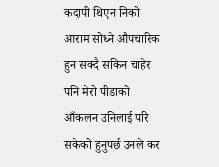कदापी थिएन निको आराम सोध्ने औपचारिक हुन सक्दै सकिन चाहेर पनि मेरो पीडाको आँकलन उनिलाई परि सकेको हुनुपर्छ उनले कर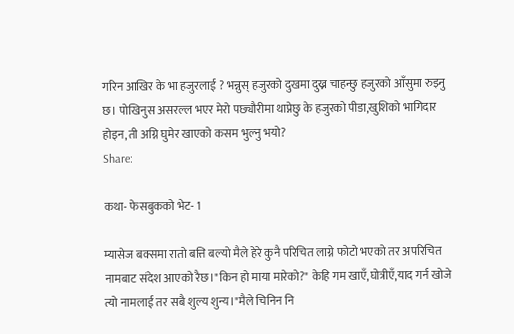गरिन आखिर के भा हजुरलाई ? भन्नुस् हजुरको दुखमा दुख्न चाहन्छु हजुरको आँसुमा रुझ्नु छ। पोखिनुस असरल्ल भएर मेरो पछ्यौरीमा थाप्नेछु के हजुरको पीडा,खुशिको भागिदार होइन,ती अग्नि घुमेर खाएको कसम भुल्नु भयो?
Share:

कथा- फेसबुकको भेट- 1

म्यासेज बक्समा रातो बत्ति बल्यो मैले हेरे कुनै परिचित लाग्ने फोटो भएको तर अपरिचित नामबाट संदेश आएको रैछ।"किन हो माया मारेको?" केहि गम खाएँ,घोत्रीएँ,याद गर्न खोजे त्यो नामलाई तर सबै शुल्य शुन्य।"मैले चिनिन नि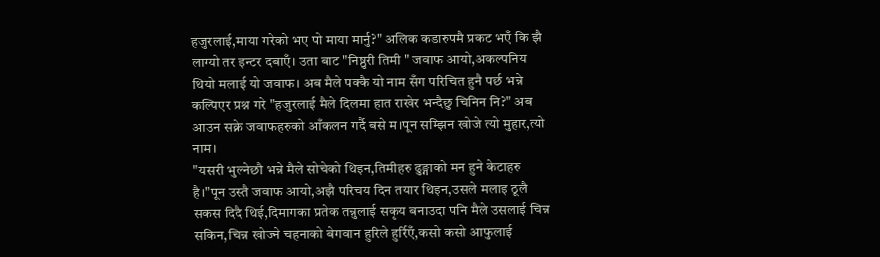हजुरलाई,माया गरेको भए पो माया मार्नु?" अलिक कडारुपमै प्रकट भएँ कि झै लाग्यो तर इन्टर दबाएँ। उता बाट "निष्ठुरी तिमी " जवाफ आयो,अकल्पनिय थियो मलाई यो जवाफ। अब मैले पक्कै यो नाम सँग परिचित हुनै पर्छ भन्ने कल्पिएर प्रश्न गरे "हजुरलाई मैले दिलमा हात राखेर भन्दैछु चिनिन नि?" अब आउन सक्ने जवाफहरुको आँकलन गर्दै बसे म।पून सम्झिन खोजे त्यो मुहार,त्यो नाम।
"यसरी भुल्नेछौ भन्ने मैले सोचेको थिइन,तिमीहरु ढुङ्गाको मन हुने केटाहरु है।"पून उस्तै जवाफ आयो,अझै परिचय दिन तयार थिइन,उसले मलाइ ठूलै सकस दिदै थिई,दिमागका प्रतेक तन्नुलाई सकृय बनाउदा पनि मैले उसलाई चिन्न सकिन,चिन्न खोज्ने चहनाको बेगवान हुरिले हुर्रिएँ,कसो कसो आफुलाई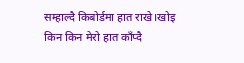सम्हाल्दै किबोर्डमा हात राखे।खोइ किन किन मेरो हात काँप्दै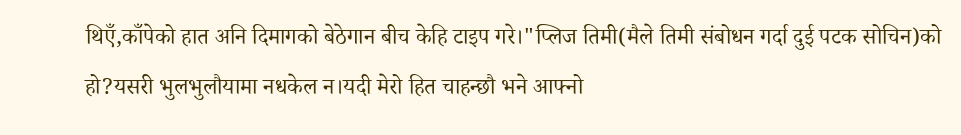थिएँ,काँपेको हात अनि दिमागको बेठेगान बीच केहि टाइप गरे।"प्लिज तिमी(मैले तिमी संबोधन गर्दा दुई पटक सोचिन)को हो?यसरी भुलभुलौयामा नधकेल न।यदी मेरो हित चाहन्छौ भने आफ्नो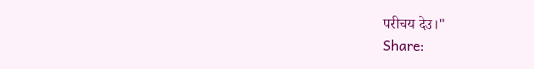परीचय देउ।"
Share: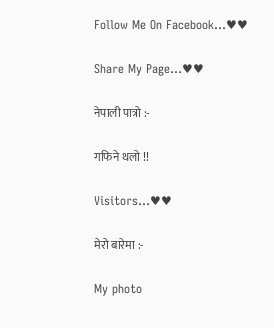Follow Me On Facebook...♥♥

Share My Page...♥♥

नेपाली पात्रो :-

गफिने थलो !!

Visitors...♥♥

मेरो बारेमा :-

My photo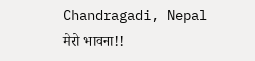Chandragadi, Nepal
मेरो भावना!!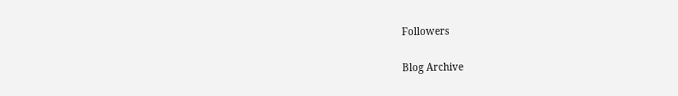Followers

Blog Archive